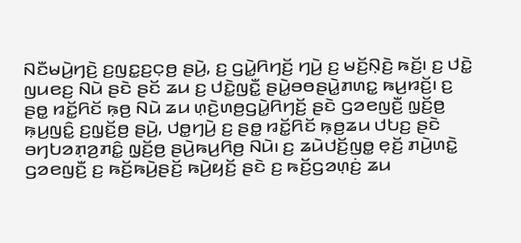ꤡꤢꤪꤗꤣꤧ꤬ꤚꤢꤧ꤬ ꤢ꤬ꤜꤢ꤭ꤢ꤬ꤍ꤫ꤥ꤬ ꤔꤣꤧ꤬, ꤢ꤬ ꤞꤣꤧ꤭ꤖꤚꤢꤩ꤬ ꤚꤣꤧ꤬ ꤢ꤬ ꤗꤢꤩ꤬ꤡ꤫ꤢꤧ꤬ ꤒꤢꤩ꤬꤯ ꤢ꤬ ꤓꤢꤧ꤭ ꤜꤣꤕꤢ꤬ ꤡꤣꤧ ꤔꤢꤧ ꤔꤢꤩ ꤘꤣ ꤢ꤬ ꤓꤢꤧ꤭ꤜꤢꤪ꤭ ꤔꤣꤧ꤭ꤋꤥꤔꤣꤧ꤭ꤊꤛꤢ꤭ ꤒꤣ꤬ꤙꤢꤩ꤬꤯ ꤢ꤬ ꤔꤥ꤭ ꤙꤢꤩ꤭ꤖꤢꤩ ꤒ꤫ꤥ꤬ ꤡꤣꤧ ꤘꤣ ꤛ꤫ꤢꤧ꤬ꤛꤥ꤬ꤞꤣꤧ꤭ꤖꤚꤢꤩ꤬ ꤔꤢꤧ ꤞꤤꤕꤜꤢꤪ꤬ ꤜ꤫ꤢꤩ꤬ꤥ꤬ ꤒ꤫ꤣ꤬ꤜꤢꤨ꤭ ꤢ꤬ꤜ꤫ꤢꤩ꤬ꤥ꤬ ꤔꤣꤧ꤬, ꤓꤥ꤭ꤚꤣꤧ꤬ ꤢ꤬ ꤔꤥ꤭ ꤙꤢꤩ꤭ꤖꤢꤩ ꤒ꤫ꤥ꤬ꤘꤣ ꤓꤝꤢ꤬ ꤔꤢꤧ ꤋꤚꤝꤤꤊ꤫ꤤ꤬ꤊꤢꤨ꤭ ꤜ꤫ꤢꤩ꤬ꤥ꤬ ꤔꤣꤧ꤬ꤒꤣ꤬ꤖꤥ꤬ ꤡꤣꤧ꤯ ꤢ꤬ ꤘꤣꤧꤓꤢꤩ꤬ꤜꤥ꤭ ꤕ꤫ꤢꤩ꤬ ꤊꤣꤧ꤬ꤛꤢꤧ꤭ ꤞꤤꤕꤜꤢꤪ꤬ ꤢ꤬ ꤒꤢꤩ꤬ꤒꤣꤧ꤬ꤔꤢꤩ꤬ ꤒꤣꤧ꤬ꤟꤢꤩ꤬ ꤔꤢꤧ ꤢ꤬ ꤒꤢꤩ꤬ꤞꤤꤛ꤫ꤢꤦ꤬ ꤘꤣ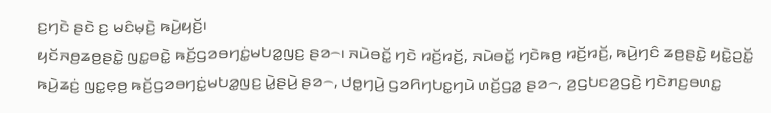ꤢ꤬ꤚꤢꤧ ꤔꤢꤧ ꤢ꤬ ꤗꤢꤨꤗ꤫ꤢꤧ꤬ ꤒꤣꤧ꤬ꤟꤢꤩ꤬꤯
ꤟꤢꤩꤏꤥ꤬ꤘꤥ꤬ꤔꤢꤧ꤭ ꤜꤢ꤭ꤋꤢꤧ꤭ ꤒꤢꤩ꤬ꤞꤤꤋꤚꤢꤦ꤭ꤗꤝꤤ꤭ꤜꤢ꤬ ꤔꤤ꤮꤯ ꤏꤣꤧꤋꤢꤩ꤭ ꤚꤢꤧ ꤙꤢꤩ꤬ꤙꤢꤩ꤬, ꤏꤣꤧꤋꤢꤩ꤭ ꤚꤢꤧꤒꤥ꤬ ꤙꤢꤩ꤬ꤙꤢꤩ꤬, ꤒꤣꤧ꤬ꤚꤢꤨ ꤘꤥ꤬ꤔꤢꤧ꤭ ꤟꤢꤧ꤭ꤑꤢꤩ꤭ ꤒꤣꤧ꤬ꤘꤢꤦ꤬ ꤜꤢ꤭ꤕ꤫ꤥ꤬ ꤒꤢꤩ꤬ꤞꤤꤋꤚꤢꤦ꤭ꤗꤝꤤ꤭ꤜꤢ꤬ ꤣꤧ꤭ꤔꤣꤧ꤬ ꤔꤤ꤮, ꤓꤥ꤭ꤚꤣꤧ꤬ ꤞꤤꤖꤚꤝꤢ꤭ꤚꤣꤧ ꤛꤢꤩ꤬ꤞꤤ꤭ ꤔꤤ꤮, ꤤ꤬ꤞꤝꤢꤤ꤬ꤞꤢꤧ꤬ ꤚꤢꤧꤊꤢ꤬ꤋꤛꤢ꤭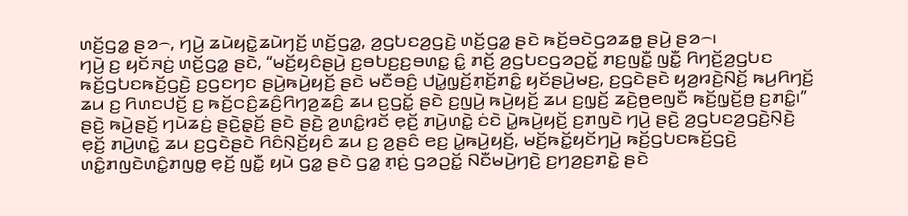ꤛꤢꤩ꤬ꤞꤤ꤭ ꤔꤤ꤮, ꤚꤣꤧ꤬ ꤘꤣꤧꤟꤢꤧ꤭ꤘꤣꤧꤚꤢꤩ꤬ ꤛꤢꤩ꤬ꤞꤤ꤭, ꤤ꤬ꤞꤝꤢꤤ꤬ꤞꤢꤧ꤬ ꤛꤢꤩ꤬ꤞꤤ꤭ ꤔꤢꤧ ꤒꤢꤩ꤬ꤋꤢꤧꤞꤤꤘꤥ꤭ ꤔꤣꤧ꤬ ꤔꤤ꤮꤯
ꤚꤣꤧ꤬ ꤢ꤬ ꤟꤢꤩꤏꤢꤦ꤬ ꤛꤢꤩ꤬ꤞꤤ꤭ ꤔꤢꤧ, “ꤗꤢꤩ꤬ꤟꤢꤨꤔꤣꤧ꤬ ꤢ꤬ꤋꤝꤢ꤬ꤢ꤬ꤋꤛꤢ꤭ ꤢꤨ꤭ ꤊꤢꤩ꤬ ꤤ꤬ꤞꤝꤢꤞꤤꤑꤢꤩ꤭ ꤊꤢ꤬ꤜꤢꤪ꤭ ꤜꤢꤪ꤭ ꤖꤚꤢꤩ꤬ꤤ꤬ꤞꤝꤢ ꤒꤢꤩ꤬ꤞꤝꤢꤒꤢꤩ꤬ꤞꤢꤧ꤬ ꤢ꤬ꤞꤢꤚꤢ ꤔꤣꤧ꤬ꤒꤣꤧ꤬ꤟꤢꤩ꤬ ꤔꤢꤧ ꤗꤢꤪꤋꤢꤨ꤬ ꤓꤣꤧ꤭ꤜ꤫ꤢꤩ꤬ꤊ꤫ꤢꤩ꤬ꤊꤢꤨ꤭ ꤟꤢꤩꤔꤣꤧ꤬ꤗꤢ꤬, ꤢ꤬ꤞꤢꤧꤔꤢꤧ ꤟꤤ꤬ꤙꤢꤧ꤬ꤡꤢꤩ꤬ ꤒꤣ꤬ꤖꤚꤢꤩ꤬ ꤘꤣ ꤢ꤬ ꤖꤛꤢꤓꤢꤩ꤬ ꤢ꤬ ꤒꤢꤩ꤬ꤍꤢꤨ꤬ꤘꤢꤨ꤬ꤖꤚꤤ꤬ꤘꤢꤨ꤬ ꤘꤣ ꤢ꤬ꤞꤢꤩ꤭ ꤔꤢꤧ ꤢ꤬ꤜꤣꤧ꤬ ꤒꤣꤧ꤬ꤟꤢꤩ꤬ ꤘꤣ ꤢ꤬ꤜ꤫ꤢꤩ꤬ ꤘꤢꤧ꤬ꤥ꤬ꤕꤜꤢꤪ ꤒꤢꤩ꤬ꤜ꤫ꤢꤩ꤬ꤥ꤬ ꤢ꤬ꤊꤢꤨ꤭꤯”
ꤔꤢꤧ꤬ ꤒꤣꤧ꤬ꤔꤢꤩ꤬ ꤚꤣꤧꤘꤢꤦ꤬ ꤔꤢꤧ꤬ꤔ꤫ꤢꤩ꤬ ꤔꤢꤧ ꤔꤢꤧ꤬ ꤤ꤬ꤛꤢꤨ꤭ꤙꤢꤩ ꤕ꤫ꤢꤩ꤬ ꤊꤣꤧ꤬ꤛꤢꤧ꤭ ꤢꤦꤢꤧ ꤣꤧ꤭ꤒꤣꤧ꤬ꤟꤢꤩ꤬ ꤢ꤬ꤊꤜꤢꤧ ꤚꤣꤧ꤬ ꤔꤢꤧ꤬ ꤤ꤬ꤞꤝꤢꤤ꤬ꤞꤢꤧ꤬ꤡ꤫ꤢꤧ꤬ ꤕ꤫ꤢꤩ꤬ ꤊꤣꤧ꤬ꤛꤢꤧ꤭ ꤘꤣ ꤢ꤬ꤞꤢꤧꤔꤢꤧ ꤖꤢꤨꤡ꤫ꤢꤩ꤬ꤟꤢꤨ ꤘꤣ ꤢ꤬ ꤤ꤬ꤔꤢꤨ ꤕꤢ꤬ ꤣꤧ꤭ꤒꤣꤧ꤬ꤟꤢꤩ꤬, ꤗꤢꤩ꤬ꤒꤢꤩ꤭ꤟꤢꤩꤚꤣꤧ꤬ ꤒꤢꤩ꤬ꤞꤝꤢꤒꤢꤩ꤬ꤞꤢꤧ꤬ ꤛꤢꤨ꤭ꤊꤜꤢꤧꤛꤢꤨ꤭ꤊꤜꤥ꤭ ꤕ꤫ꤢꤩ꤬ ꤜꤢꤪ꤭ ꤟꤣꤧ ꤞꤤ꤭ ꤔꤢꤧ ꤞꤤ꤭ ꤊ꤫ꤢꤦ꤬ ꤞꤤꤑꤢꤩ꤭ ꤡꤢꤪꤗꤣꤧ꤬ꤚꤢꤧ꤬ ꤢ꤬ꤚꤤ꤬ꤢ꤬ꤊꤢꤧ꤭ ꤔꤢꤧ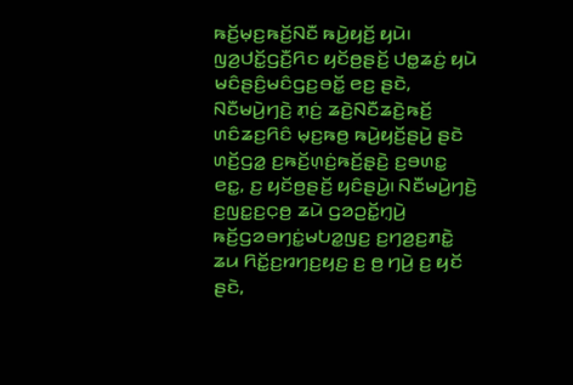ꤒꤢꤩ꤬ꤗ꤫ꤢ꤬ꤒꤢꤩ꤬ꤡꤢꤪ ꤒꤣꤧ꤬ꤟꤢꤩ꤬ ꤟꤣꤧ꤯
ꤜꤤ꤬ꤓꤢꤩ꤭ꤞꤢꤪ꤬ꤖꤢ ꤟꤢꤩꤥ꤬ꤔꤢꤩ꤬ ꤓꤥ꤭ꤘꤢꤦ꤬ ꤟꤣꤧ ꤗꤢꤨꤔꤢꤨ꤬ꤗꤢꤨꤞꤢ꤬ꤋꤢꤩ꤭ ꤕꤢ꤬ ꤔꤢꤧ, ꤡꤢꤪꤗꤣꤧ꤬ꤚꤢꤧ꤬ ꤊ꤫ꤢꤦ꤬ ꤘꤢꤧ꤬ꤡꤢꤪꤘꤢꤧ꤬ꤒꤢꤩ꤬ ꤛꤢꤨꤘꤢ꤬ꤖꤢꤨ ꤗ꤫ꤢ꤬ꤒꤥ꤬ ꤒꤣꤧ꤬ꤟꤢꤩ꤬ꤔꤣꤧ꤬ ꤔꤢꤧ ꤛꤢꤩ꤬ꤞꤤ꤭ ꤢ꤬ꤒꤢꤩ꤬ꤛ꤫ꤢꤦ꤬ꤒꤢꤩ꤬ꤔ꤫ꤢꤧ꤬ ꤢ꤬ꤋꤛꤢ꤭ ꤕꤢ꤭, ꤢ꤬ ꤟꤢꤩꤥ꤬ꤔꤢꤩ꤬ ꤟꤢꤨꤔꤣꤧ꤬꤯ ꤡꤢꤪꤗꤣꤧ꤬ꤚꤢꤧ꤬ ꤢ꤬ꤜꤢ꤭ꤢ꤬ꤍ꤫ꤥ꤬ ꤘꤣꤧ ꤞꤤꤑꤢꤩ꤭ꤚ꤫ꤣꤧ꤬ ꤒꤢꤩ꤬ꤞꤤꤋꤚꤢꤦ꤭ꤗꤝꤤ꤭ꤜꤢ꤬ ꤢ꤬ꤚꤤ꤬ꤢ꤬ꤊꤢꤧ꤭ ꤘꤣ ꤖꤢꤩ꤭ꤢ꤬ꤙꤚꤢ꤬ꤟꤢ꤬ ꤢ꤬ ꤥ꤬ ꤚꤣꤧ꤬ ꤢ꤬ ꤟꤢꤩ ꤔꤢꤧ,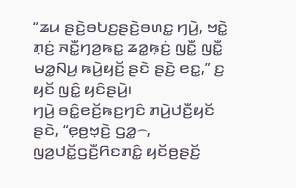“ꤘꤣ ꤔꤢꤧ꤬ꤋꤝꤢ꤬ꤔꤢꤧ꤬ꤋꤛꤢ꤭ ꤚꤣꤧ꤬, ꤠꤢꤧ꤭ ꤊ꤫ꤢꤦ꤬ ꤏꤢꤪ꤭ꤚꤤ꤬ꤒꤢ꤭ ꤘꤤ꤭ꤒ꤫ꤢꤦ꤬ ꤜꤢꤪ꤭ ꤜꤢꤪ꤭ ꤗꤤ꤭ꤡꤣ꤬ ꤒꤣꤧ꤬ꤟꤢꤩ꤬ ꤔꤢꤧ ꤔꤢꤧ꤬ ꤕꤢ꤭,” ꤢ꤬ ꤟꤢꤩ ꤜꤢꤨ꤭ ꤟꤢꤨꤔꤣꤧ꤬꤯
ꤚꤣꤧ꤬ ꤋꤢꤨ꤭ꤕꤢꤩ꤬ꤒꤢ꤬ꤚꤢꤨ ꤊꤣꤧ꤬ꤓꤢꤪ꤬ꤟꤢꤩ ꤔꤢꤧ, “ꤕ꤫ꤥ꤬ꤠ꤫ꤢꤧ꤬ ꤞꤤ꤭꤮, ꤜꤤ꤬ꤓꤢꤩ꤭ꤞꤢꤪ꤬ꤖꤢꤊꤢꤨ꤭ ꤟꤢꤩꤥ꤬ꤔꤢꤩ꤬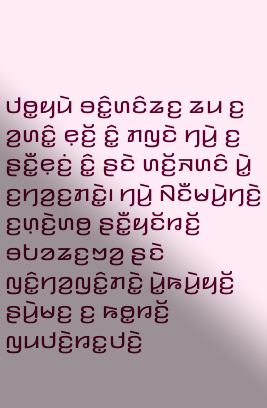ꤓꤥ꤭ꤟꤣꤧ ꤋꤢꤨ꤭ꤛꤢꤨꤘꤢ꤬ ꤘꤣ ꤢ꤬ ꤤ꤬ꤛꤢꤨ꤭ ꤕ꤫ꤢꤩ꤬ ꤢꤨ꤭ ꤊꤜꤢꤧ ꤚꤣꤧ꤬ ꤢ꤬ ꤔꤢꤪ꤭ꤕ꤫ꤢꤦ꤬ ꤢꤨ꤭ ꤔꤢꤧ ꤛꤢꤩ꤬ꤏꤛꤢꤨ ꤣꤧ꤭ ꤢ꤬ꤚꤤ꤬ꤢ꤬ꤊꤢꤧ꤭꤯ ꤚꤣꤧ꤬ ꤡꤢꤪꤗꤣꤧ꤬ꤚꤢꤧ꤬ ꤢ꤬ꤛ꤫ꤢꤧ꤬ꤛꤥ꤬ ꤔꤢꤪ꤭ꤟꤢꤩꤙꤢꤩ꤬ ꤋꤝꤤꤘꤢ꤬ꤠꤤ꤬ ꤔꤢꤧ ꤜꤢꤨ꤭ꤚꤤ꤬ꤜꤢꤨ꤭ꤊꤢꤧ꤭ ꤣꤧ꤭ꤒꤣꤧ꤬ꤟꤢꤩ꤬ ꤔꤣꤧ꤬ꤗꤢ꤬ ꤢ꤬ ꤒꤥ꤭ꤙꤢꤩ꤬ ꤜꤣꤓꤢꤧ꤬ꤙꤢ꤭ꤓꤢꤧ꤬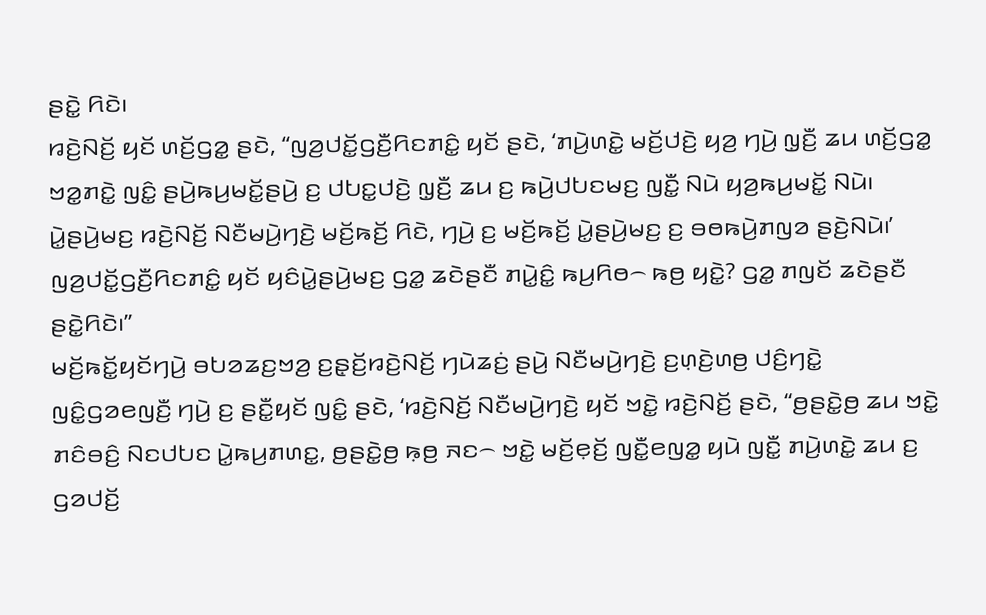ꤔꤢꤧ꤭ ꤖꤢꤧ꤯
ꤙꤢꤧ꤬ꤡꤢꤩ꤬ ꤟꤢꤩ ꤛꤢꤩ꤬ꤞꤤ꤭ ꤔꤢꤧ, “ꤜꤤ꤬ꤓꤢꤩ꤭ꤞꤢꤪ꤬ꤖꤢꤊꤢꤨ꤭ ꤟꤢꤩ ꤔꤢꤧ, ‘ꤊꤣꤧ꤬ꤛꤢꤧ꤭ ꤗꤢꤩ꤬ꤓꤢꤧ꤬ ꤟꤤ꤬ ꤚꤣꤧ꤬ ꤜ꤫ꤢꤪ꤬ ꤘꤣ ꤛꤢꤩ꤬ꤞꤤ꤭ ꤠꤤ꤭ꤊꤢꤧ꤭ ꤜꤢꤨ꤭ ꤔꤣꤧ꤬ꤒꤣ꤬ꤗꤢꤩ꤭ꤔꤣꤧ꤬ ꤢ꤬ ꤓꤝꤢ꤭ꤓꤢꤧ꤬ ꤜ꤫ꤢꤪ꤬ ꤘꤣ ꤢ꤬ ꤒꤣꤧ꤬ꤓꤝꤢꤗꤢ꤬ ꤜꤢꤪ꤭ ꤡꤣꤧ ꤟꤤ꤬ꤒꤣ꤬ꤗꤢꤩ꤭ ꤡꤣꤧ꤯ ꤣꤧ꤭ꤔꤣꤧ꤬ꤗꤢ꤬ ꤙꤢꤧ꤬ꤡꤢꤩ꤬ ꤡꤢꤪꤗꤣꤧ꤬ꤚꤢꤧ꤬ ꤗꤢꤩ꤬ꤒꤢꤩ꤬ ꤖꤢꤧ, ꤚꤣꤧ꤬ ꤢ꤬ ꤗꤢꤩ꤬ꤒꤢꤩ꤬ ꤣꤧ꤭ꤔꤣꤧ꤬ꤗꤢ꤬ ꤢ꤬ ꤋꤥꤒꤣꤧ꤬ꤊꤜꤤ ꤔꤢꤧ꤬ꤡꤣꤧ꤯’ ꤜꤤ꤬ꤓꤢꤩ꤭ꤞꤢꤪ꤬ꤖꤢꤊꤢꤨ꤭ ꤟꤢꤩ ꤟꤢꤨꤣꤧ꤭ꤔꤣꤧ꤬ꤗꤢ꤬ ꤞꤤ꤭ ꤘꤢꤧꤔꤢꤪ ꤊꤣꤧ꤭ꤢꤨ꤭ ꤒꤣ꤬ꤖꤥ꤮ ꤒꤥ꤬ ꤟꤢꤧ꤭? ꤞꤤ꤭ ꤊꤜꤢꤩ ꤘꤢꤧꤔꤢꤪ ꤔꤢꤧ꤭ꤖꤢꤧ꤯”
ꤗꤢꤩ꤬ꤒꤢꤩ꤭ꤟꤢꤩꤚꤣꤧ꤬ ꤋꤝꤤꤘꤢ꤬ꤠꤤ꤬ ꤢ꤬ꤔ꤫ꤢꤩ꤬ꤙꤢꤧ꤬ꤡꤢꤩ꤬ ꤚꤣꤧꤘꤢꤦ꤬ ꤔꤣꤧ꤬ ꤡꤢꤪꤗꤣꤧ꤬ꤚꤢꤧ꤬ ꤢ꤬ꤛ꤫ꤢꤧ꤬ꤛꤥ꤬ ꤓꤢꤨ꤬ꤚꤢꤧ꤭ ꤜꤢꤨ꤭ꤞꤤꤕꤜꤢꤪ꤬ ꤚꤣꤧ꤬ ꤢ꤬ ꤔꤢꤪ꤭ꤟꤢꤩ ꤜꤢꤨ꤭ ꤔꤢꤧ, ‘ꤙꤢꤧ꤬ꤡꤢꤩ꤬ ꤡꤢꤪꤗꤣꤧ꤬ꤚꤢꤧ꤬ ꤟꤢꤩ ꤠꤢꤧ꤭ ꤙꤢꤧ꤬ꤡꤢꤩ꤬ ꤔꤢꤧ, “ꤥ꤬ꤔꤢꤧ꤭ꤥ꤬ ꤘꤣ ꤠꤢꤧ꤭ ꤊꤢꤨꤋꤢꤨ꤬ ꤡꤢꤓꤝꤢ ꤣꤧ꤭ꤒꤣ꤬ꤊꤛꤢ꤭, ꤥ꤬ꤔꤢꤧ꤭ꤥ꤬ ꤒ꤫ꤥ꤬ ꤏꤢ꤮ ꤠꤢꤧ꤭ ꤗꤢꤩ꤬ꤕ꤫ꤢꤩ꤬ ꤜꤢꤪ꤭ꤕꤜꤤ꤭ ꤟꤣꤧ ꤜꤢꤪ꤭ ꤊꤣꤧ꤬ꤛꤢꤧ꤭ ꤘꤣ ꤢ꤬ ꤞꤤꤓꤢꤩ꤬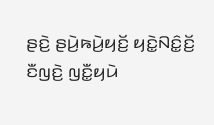ꤔꤢꤧ꤬ ꤔꤣꤧ꤬ꤒꤣꤧ꤬ꤟꤢꤩ꤬ ꤟꤢꤧ꤭ꤡꤢꤨ꤭ꤢꤩ꤬ ꤢꤪꤜꤢꤧ꤬ ꤜꤢꤪ꤭ꤟꤣꤧ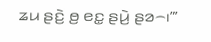ꤘꤣ ꤔꤢꤧ꤬ ꤥ꤬ ꤕꤢ꤭ ꤔꤣꤧ꤬ ꤔꤤ꤮꤯”’